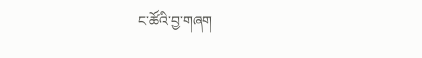ང་ཚོའི་བྱ་གཞག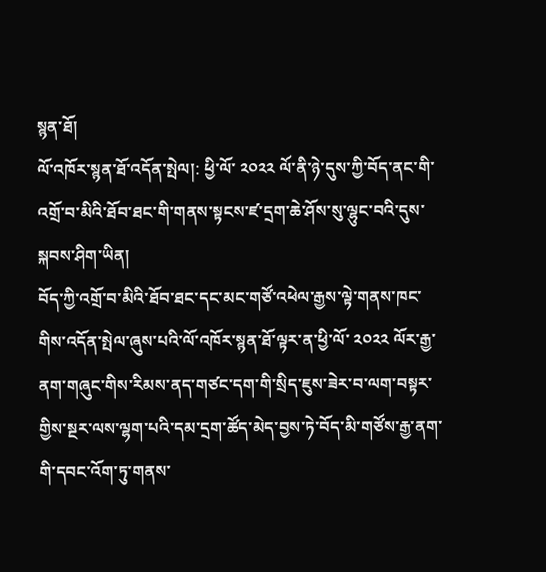སྙན་ཐོ།
ལོ་འཁོར་སྙན་ཐོ་འདོན་སྤེལ།: ཕྱི་ལོ་ ༢༠༢༢ ལོ་ནི་ཉེ་དུས་ཀྱི་བོད་ནང་གི་འགྲོ་བ་མིའི་ཐོབ་ཐང་གི་གནས་སྟངས་ཛ་དྲག་ཆེ་ཤོས་སུ་ལྷུང་བའི་དུས་སྐབས་ཤིག་ཡིན།
བོད་ཀྱི་འགྲོ་བ་མིའི་ཐོབ་ཐང་དང་མང་གཙོ་འཕེལ་རྒྱས་ལྟེ་གནས་ཁང་གིས་འདོན་སྤེལ་ཞུས་པའི་ལོ་འཁོར་སྙན་ཐོ་ལྟར་ན་ཕྱི་ལོ་ ༢༠༢༢ ལོར་རྒྱ་ནག་གཞུང་གིས་རིམས་ནད་གཙང་དག་གི་སྲིད་ཇུས་ཟེར་བ་ལག་བསྟར་གྱིས་སྔར་ལས་ལྷག་པའི་དམ་དྲག་ཚོད་མེད་བྱས་ཏེ་བོད་མི་གཙོས་རྒྱ་ནག་གི་དབང་འོག་ཏུ་གནས་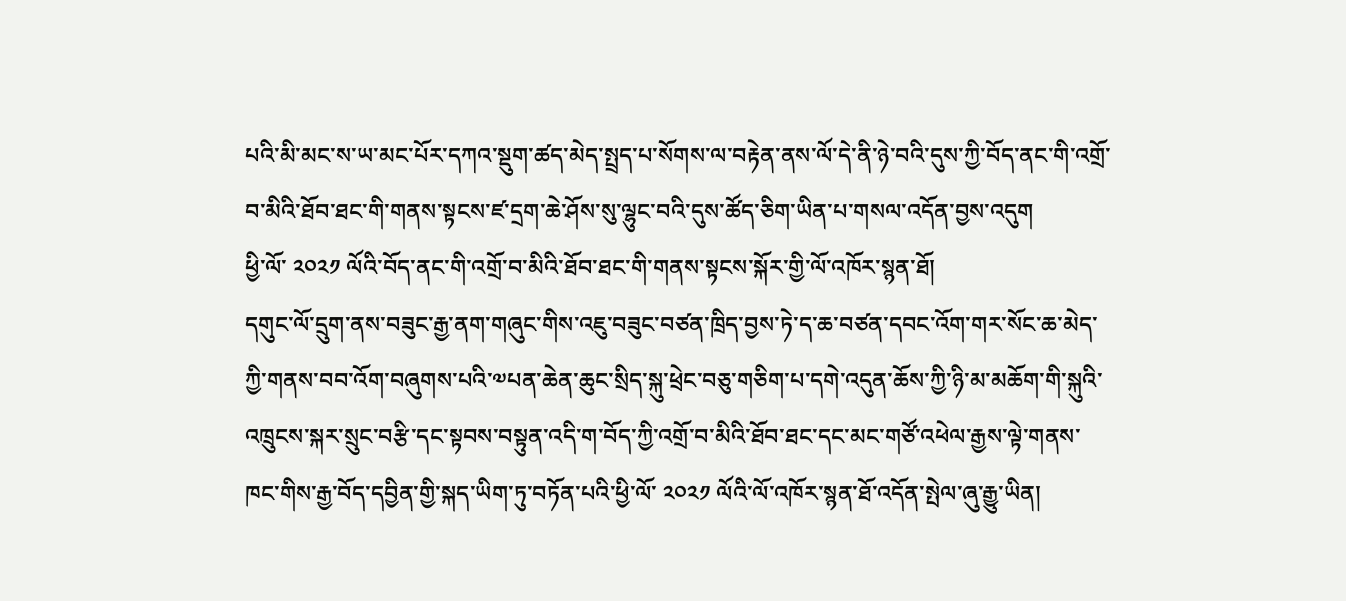པའི་མི་མང་ས་ཡ་མང་པོར་དཀའ་སྡུག་ཚད་མེད་སྤྲད་པ་སོགས་ལ་བརྟེན་ནས་ལོ་དེ་ནི་ཉེ་བའི་དུས་ཀྱི་བོད་ནང་གི་འགྲོ་བ་མིའི་ཐོབ་ཐང་གི་གནས་སྟངས་ཛ་དྲག་ཆེ་ཤོས་སུ་ལྷུང་བའི་དུས་ཚོད་ཅིག་ཡིན་པ་གསལ་འདོན་བྱས་འདུག
ཕྱི་ལོ་ ༢༠༢༡ ལོའི་བོད་ནང་གི་འགྲོ་བ་མིའི་ཐོབ་ཐང་གི་གནས་སྟངས་སྐོར་གྱི་ལོ་འཁོར་སྙན་ཐོ།
དགུང་ལོ་དྲུག་ནས་བཟུང་རྒྱ་ནག་གཞུང་གིས་འཇུ་བཟུང་བཙན་ཁྲིད་བྱས་ཏེ་ད་ཆ་བཙན་དབང་འོག་གར་སོང་ཆ་མེད་ཀྱི་གནས་བབ་འོག་བཞུགས་པའི་༧པན་ཆེན་ཆུང་སྲིད་སྐུ་ཕྲེང་བཅུ་གཅིག་པ་དགེ་འདུན་ཆོས་ཀྱི་ཉི་མ་མཆོག་གི་སྐུའི་འཁྲུངས་སྐར་སྲུང་བརྩི་དང་སྟབས་བསྟུན་འདི་ག་བོད་ཀྱི་འགྲོ་བ་མིའི་ཐོབ་ཐང་དང་མང་གཙོ་འཕེལ་རྒྱས་ལྟེ་གནས་ཁང་གིས་རྒྱ་བོད་དབྱིན་གྱི་སྐད་ཡིག་ཏུ་བཏོན་པའི་ཕྱི་ལོ་ ༢༠༢༡ ལོའི་ལོ་འཁོར་སྙན་ཐོ་འདོན་སྤེལ་ཞུ་རྒྱུ་ཡིན།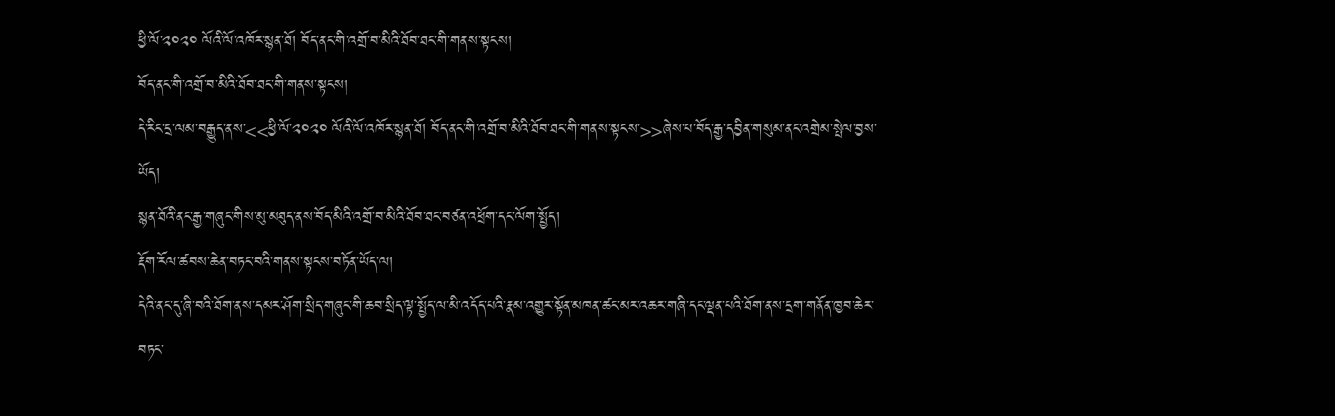ཕྱི་ལོ་༢༠༢༠ ལོའི་ལོ་འཁོར་སྙན་ཐོ། བོད་ནང་གི་འགྲོ་བ་མིའི་ཐོབ་ཐང་གི་གནས་སྟངས།
བོད་ནང་གི་འགྲོ་བ་མིའི་ཐོབ་ཐང་གི་གནས་སྟངས།
དེ་རིང་དྲ་ལམ་བརྒྱུད་ནས་<<ཕྱི་ལོ་༢༠༢༠ ལོའི་ལོ་འཁོར་སྙན་ཐོ། བོད་ནང་གི་འགྲོ་བ་མིའི་ཐོབ་ཐང་གི་གནས་སྟངས་>>ཞེས་པ་བོད་རྒྱ་དབྱིན་གསུམ་ནང་འགྲེམ་སྤེལ་བྱས་ཡོད།
སྙན་ཐོའི་ནང་རྒྱ་གཞུང་གིས་མུ་མཐུད་ནས་བོད་མིའི་འགྲོ་བ་མིའི་ཐོབ་ཐང་བཙན་འཕྲོག་དང་ལོག་སྤྱོད།
རྡོག་རོལ་ཚབས་ཆེན་བཏང་བའི་གནས་སྟངས་བཏོན་ཡོད་ལ།
དེའི་ནང་དུ་ཞི་བའི་ཐོག་ནས་དམར་ཤོག་སྲིད་གཞུང་གི་ཆབ་སྲིད་ལྟ་སྤྱོད་ལ་མི་འདོད་པའི་རྣམ་འགྱུར་སྟོན་མཁན་ཚང་མར་འཆར་གཞི་དང་ལྡན་པའི་ཐོག་ནས་དྲག་གནོན་ཁྱབ་ཆེར་བཏང་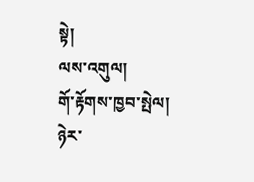སྟེ།
ལས་འགུལ།
གོ་རྟོགས་ཁྱབ་སྤེལ།
ཉེར་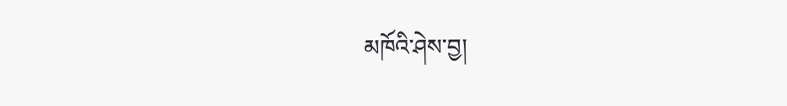མཁོའི་ཤེས་བྱ།